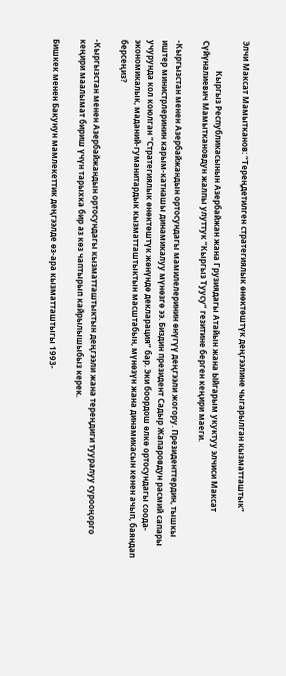Элчи Максат Мамытканов: “Тереңдетилген стратегиялык өнөктөштүк деңгээлине чыгарылган кызматташтык”

               Кыргыз Республикасынын Азербайжан жана Грузиядагы Атайын жана Ыйгарым укуктуу элчиси Максат Сүйүналиевич Мамыткановдун жалпы улуттук “Кыргыз Туусу” гезитине берген кеңири маеги.

-Кыргызстан менен Азербайжандын ортосундагы мамилелеринин өнүгүү деңгээли жогору. Президенттердин, тышкы иштер министрлеринин карым-катнашы динамикалуу мүнөзгө ээ. Биздин президент Садыр Жапаровдун расмий сапары учурунда кол коюлган “Стратегиялык өнөктөштүк жөнүндө декларация” бар. Эки боордош өлкө ортосундагы соода-экономикалык, маданий-гуманитардык кызматташтыктын масштабын, мүнөзүн жана динамикасын кенен ачып, баяндап берсеңиз?

-Кыргызстан менен Азербайжандын ортосундагы кызматташтыктын деңгээли жана тереңдиги тууралуу сурооңорго кеңири маалымат бириш үчүн тарыхка бир аз көз чаптырып кайрылышыбыз керек.

Бишкек менен Бакунун мамлекеттик деңгээлде өз-ара кызматташтыгы 1993-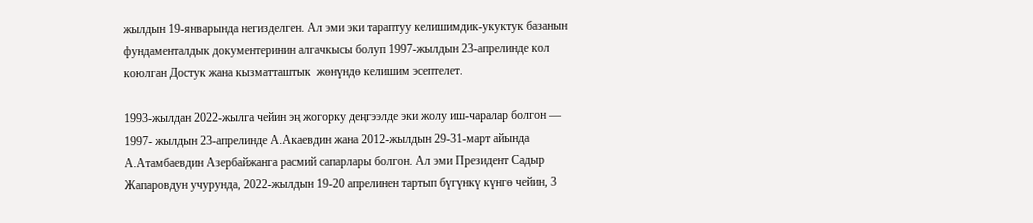жылдын 19-январында негизделген. Ал эми эки тараптуу келишимдик-укуктук базанын фундаменталдык документеринин алгачкысы болуп 1997-жылдын 23-апрелинде кол коюлган Достук жана кызматташтык  жөнүндө келишим эсептелет.

1993-жылдан 2022-жылга чейин эң жогорку деңгээлде эки жолу иш-чаралар болгон — 1997- жылдын 23-апрелинде А.Акаевдин жана 2012-жылдын 29-31-март айында А.Атамбаевдин Азербайжанга расмий сапарлары болгон. Ал эми Президент Садыр Жапаровдун учурунда, 2022-жылдын 19-20 апрелинен тартып бүгүнкү күнгө чейин, 3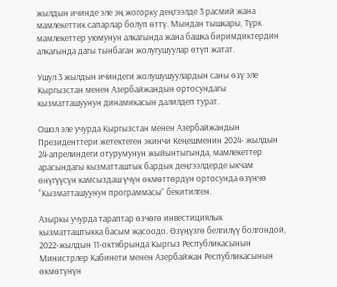жылдын ичинде эле эң жогорку деңгээлде 3 расмий жана мамлекеттик сапарлар болуп өттү. Мындан тышкары, Түрк мамлекеттер уюмунун алкагында жана башка биримдиктердин алкагында дагы тынбаган жолугушуулар өтүп жатат.

Ушул 3 жылдын ичиндеги жолушушуулардын саны өзү эле Кыргызстан менен Азербайжандын ортосундагы кызматташуунун динамикасын далилдеп турат.

Ошол эле учурда Кыргызстан менен Азербайжандын Президенттери жетектеген экинчи Кеңешменин 2024- жылдын 24-апрелиндеги отурумунун жыйынтыгында, мамлекеттер арасындагы кызматташтык бардык деңгээлдерде ыкчам өнүгүүсүн камсыздаш үчүн өкмөттөрдүн ортосунда өзүнчө “Кызматташуунун программасы” бекитилген.

Азыркы учурда тараптар өзчөгө инвестициялык кызматташтыкка басым жасоодо. Өзүңүзгө белгилүү болгондой, 2022-жылдын 11-октябрында Кыргыз Республикасынын Министрлер Кабинети менен Азербайжан Республикасынын өкмөтүнүн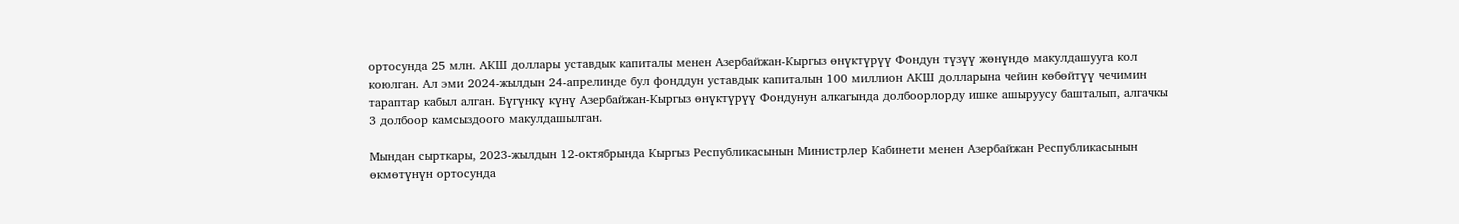ортосунда 25 млн. АКШ доллары уставдык капиталы менен Азербайжан-Кыргыз өнүктүрүү Фондун түзүү жөнүндө макулдашууга кол коюлган. Ал эми 2024-жылдын 24-апрелинде бул фонддун уставдык капиталын 100 миллион АКШ долларына чейин көбөйтүү чечимин тараптар кабыл алган. Бүгүнкү күнү Азербайжан-Кыргыз өнүктүрүү Фондунун алкагында долбоорлорду ишке ашыруусу башталып, алгачкы 3 долбоор камсыздоого макулдашылган.

Мындан сырткары, 2023-жылдын 12-октябрында Кыргыз Республикасынын Министрлер Кабинети менен Азербайжан Республикасынын өкмөтүнүн ортосунда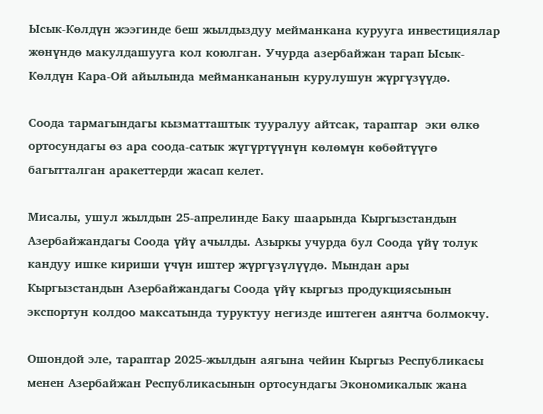Ысык-Көлдүн жээгинде беш жылдыздуу мейманкана курууга инвестициялар жөнүндө макулдашууга кол коюлган. Учурда азербайжан тарап Ысык-Көлдүн Кара-Ой айылында мейманкананын курулушун жүргүзүүдө.

Соода тармагындагы кызматташтык тууралуу айтсак, тараптар  эки өлкө ортосундагы өз ара соода-сатык жүгүртүүнүн көлөмүн көбөйтүүгө багытталган аракеттерди жасап келет.

Мисалы, ушул жылдын 25-апрелинде Баку шаарында Кыргызстандын Азербайжандагы Соода үйү ачылды. Азыркы учурда бул Соода үйү толук кандуу ишке кириши үчүн иштер жүргүзүлүүдө. Мындан ары Кыргызстандын Азербайжандагы Соода үйү кыргыз продукциясынын экспортун колдоо максатында туруктуу негизде иштеген аянтча болмокчу.

Ошондой эле, тараптар 2025-жылдын аягына чейин Кыргыз Республикасы менен Азербайжан Республикасынын ортосундагы Экономикалык жана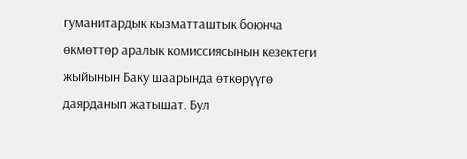гуманитардык кызматташтык боюнча өкмөттөр аралык комиссиясынын кезектеги жыйынын Баку шаарында өткөрүүгө даярданып жатышат. Бул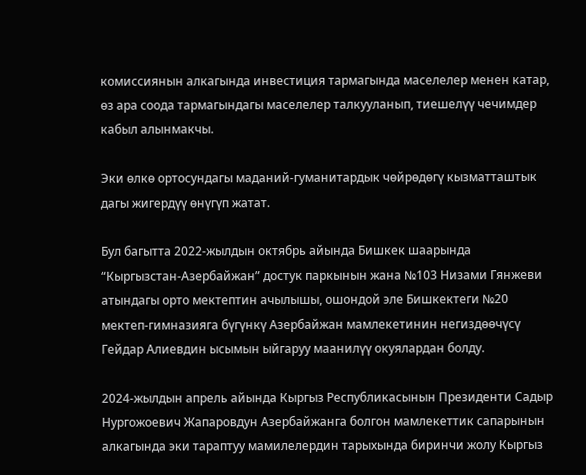комиссиянын алкагында инвестиция тармагында маселелер менен катар, өз ара соода тармагындагы маселелер талкууланып, тиешелүү чечимдер кабыл алынмакчы.

Эки өлкө ортосундагы маданий-гуманитардык чөйрөдөгү кызматташтык дагы жигердүү өнүгүп жатат.

Бул багытта 2022-жылдын октябрь айында Бишкек шаарында “Кыргызстан-Азербайжан” достук паркынын жана №103 Низами Гянжеви атындагы орто мектептин ачылышы, ошондой эле Бишкектеги №20 мектеп-гимназияга бүгүнкү Азербайжан мамлекетинин негиздөөчүсү Гейдар Алиевдин ысымын ыйгаруу маанилүү окуялардан болду.

2024-жылдын апрель айында Кыргыз Республикасынын Президенти Садыр Нургожоевич Жапаровдун Азербайжанга болгон мамлекеттик сапарынын алкагында эки тараптуу мамилелердин тарыхында биринчи жолу Кыргыз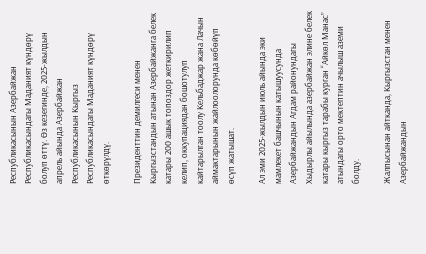Республикасынын Азербайжан Республикасындагы Маданият күндөрү болуп өттү. Өз кезегинде, 2025-жылдын апрель айында Азербайжан Республикасынын Кыргыз Республикасындагы Маданият күндөрү өткөрүлдү.

Президенттин демилгеси менен Кыргызстандын атынан Азербайжанга белек катары 200 ашык топоздор жеткирилип келип, оккупациядан бошотулуп кайтарылган тоолу Кельбаджар жана Лачын аймактарынын жайлоолорунда көбөйүп өсүп жатышат.

Ал эми 2025-жылдын июль айында эки мамлекет башчынын катышуусунда Азербайжандын Агдам районундагы Хыдырлы айылында азербайжан элине белек катары кыргыз тарабы курган “Айкөл Манас” атындагы орто мектептин ачылыш аземи болду.

Жалпысынан айтканда, Кыргызстан менен Азербайжандын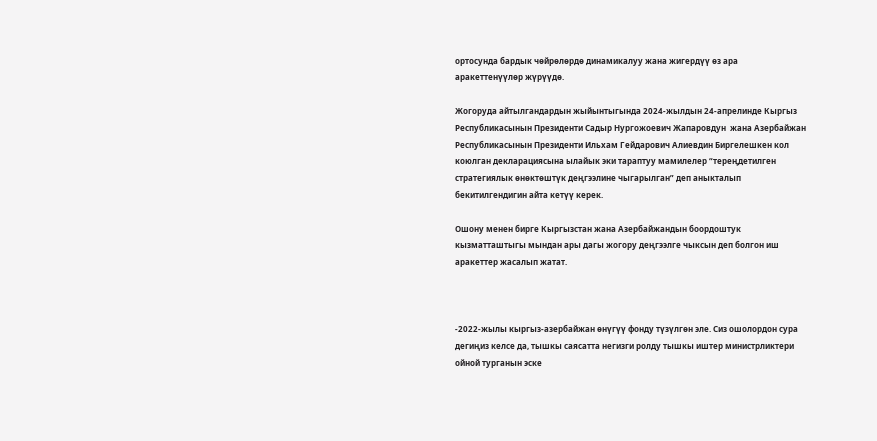ортосунда бардык чөйрөлөрдө динамикалуу жана жигердүү өз ара аракеттенүүлөр жүрүүдө.

Жогоруда айтылгандардын жыйынтыгында 2024-жылдын 24-апрелинде Кыргыз Республикасынын Президенти Садыр Нургожоевич Жапаровдун  жана Азербайжан Республикасынын Президенти Ильхам Гейдарович Алиевдин Биргелешкен кол коюлган декларациясына ылайык эки тараптуу мамилелер “тереңдетилген стратегиялык өнөктөштүк деңгээлине чыгарылган” деп аныкталып бекитилгендигин айта кетүү керек.

Ошону менен бирге Кыргызстан жана Азербайжандын боордоштук кызматташтыгы мындан ары дагы жогору деңгээлге чыксын деп болгон иш аракеттер жасалып жатат.



-2022-жылы кыргыз-азербайжан өнүгүү фонду түзүлгөн эле. Сиз ошолордон сура дегиңиз келсе да, тышкы саясатта негизги ролду тышкы иштер министрликтери ойной турганын эске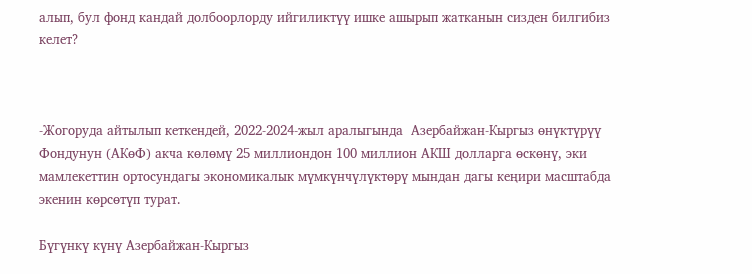алып, бул фонд кандай долбоорлорду ийгиликтүү ишке ашырып жатканын сизден билгибиз келет?



-Жогоруда айтылып кеткендей, 2022-2024-жыл аралыгында  Азербайжан-Кыргыз өнүктүрүү Фондунун (АКөФ) акча көлөмү 25 миллиондон 100 миллион АКШ долларга өскөнү, эки мамлекеттин ортосундагы экономикалык мүмкүнчүлүктөрү мындан дагы кеңири масштабда экенин көрсөтүп турат.

Бүгүнкү күнү Азербайжан-Кыргыз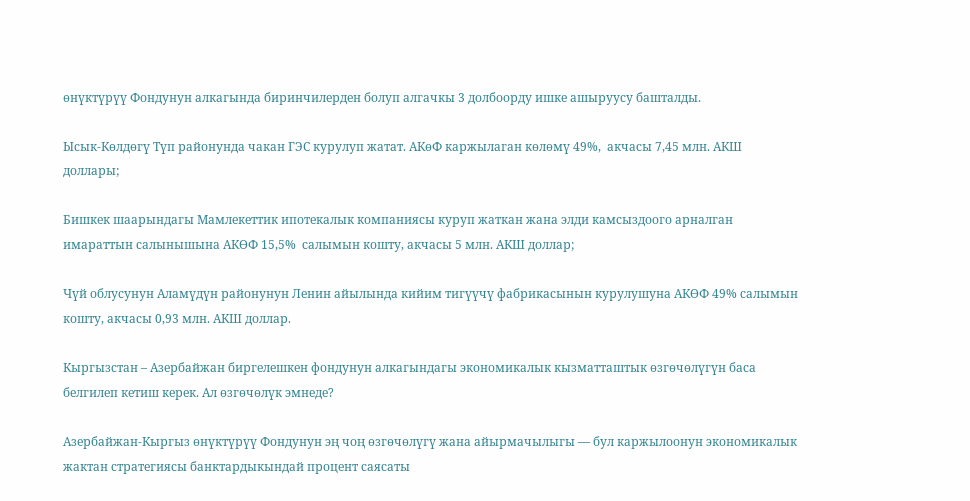өнүктүрүү Фондунун алкагында биринчилерден болуп алгачкы 3 долбоорду ишке ашыруусу башталды.

Ысык-Көлдөгү Түп районунда чакан ГЭС курулуп жатат. АКөФ каржылаган көлөмү 49%,  акчасы 7,45 млн. АКШ доллары;

Бишкек шаарындагы Мамлекеттик ипотекалык компаниясы куруп жаткан жана элди камсыздоого арналган имараттын салынышына АКӨФ 15,5%  салымын кошту, акчасы 5 млн. АКШ доллар;

Чүй облусунун Аламүдүн районунун Ленин айылында кийим тигүүчү фабрикасынын курулушуна АКӨФ 49% салымын кошту, акчасы 0,93 млн. АКШ доллар.

Кыргызстан – Азербайжан биргелешкен фондунун алкагындагы экономикалык кызматташтык өзгөчөлүгүн баса белгилеп кетиш керек. Ал өзгөчөлүк эмнеде?

Азербайжан-Кыргыз өнүктүрүү Фондунун эң чоң өзгөчөлүгү жана айырмачылыгы — бул каржылоонун экономикалык жактан стратегиясы банктардыкындай процент саясаты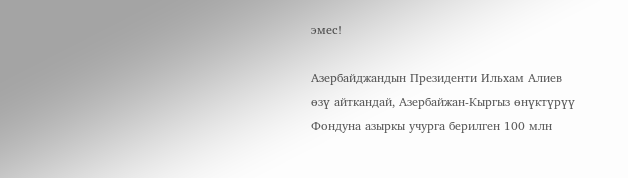эмес!

Азербайджандын Президенти Ильхам Алиев өзү айткандай, Азербайжан-Кыргыз өнүктүрүү Фондуна азыркы учурга берилген 100 млн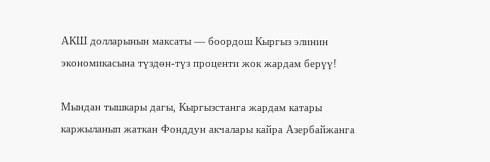АКШ долларынын максаты — боордош Кыргыз элинин экономикасына түздөн-түз проценти жок жардам берүү!

Мындан тышкары дагы, Кыргызстанга жардам катары каржыланып жаткан Фонддун акчалары кайра Азербайжанга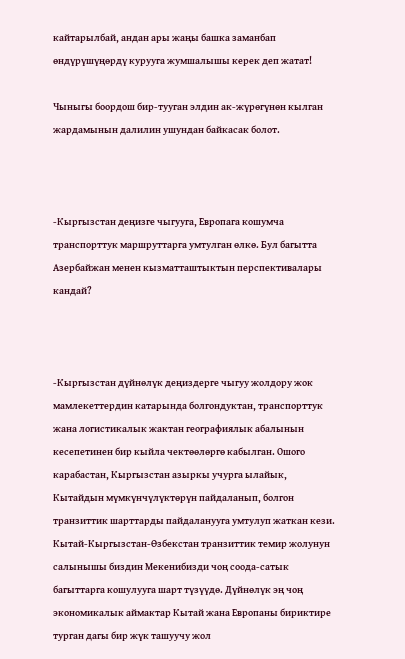кайтарылбай, андан ары жаңы башка заманбап өндүрүшүңөрдү курууга жумшалышы керек деп жатат!

Чыныгы боордош бир-тууган элдин ак-жүрөгүнөн кылган жардамынын далилин ушундан байкасак болот.



-Кыргызстан деңизге чыгууга, Европага кошумча транспорттук маршруттарга умтулган өлкө. Бул багытта Азербайжан менен кызматташтыктын перспективалары кандай?



-Кыргызстан дүйнөлүк деңиздерге чыгуу жолдору жок мамлекеттердин катарында болгондуктан, транспорттук жана логистикалык жактан географиялык абалынын кесепетинен бир кыйла чектөөлөргө кабылган. Ошого карабастан, Кыргызстан азыркы учурга ылайык, Кытайдын мүмкүнчүлүктөрүн пайдаланып, болгон транзиттик шарттарды пайдаланууга умтулуп жаткан кези. Кытай-Кыргызстан-Өзбекстан транзиттик темир жолунун салынышы биздин Мекенибизди чоң соода-сатык багыттарга кошулууга шарт түзүүдө. Дүйнөлүк эң чоң экономикалык аймактар Кытай жана Европаны бириктире турган дагы бир жүк ташуучу жол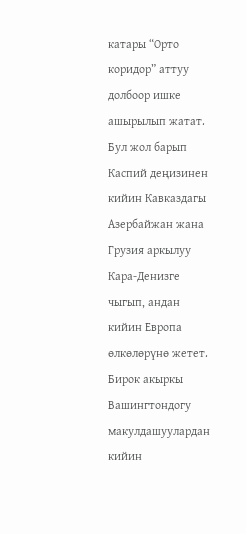катары “Орто коридор” аттуу долбоор ишке ашырылып жатат. Бул жол барып Каспий деңизинен кийин Кавказдагы Азербайжан жана Грузия аркылуу Кара-Денизге чыгып, андан кийин Европа өлкөлөрүнө жетет. Бирок акыркы Вашингтондогу макулдашуулардан кийин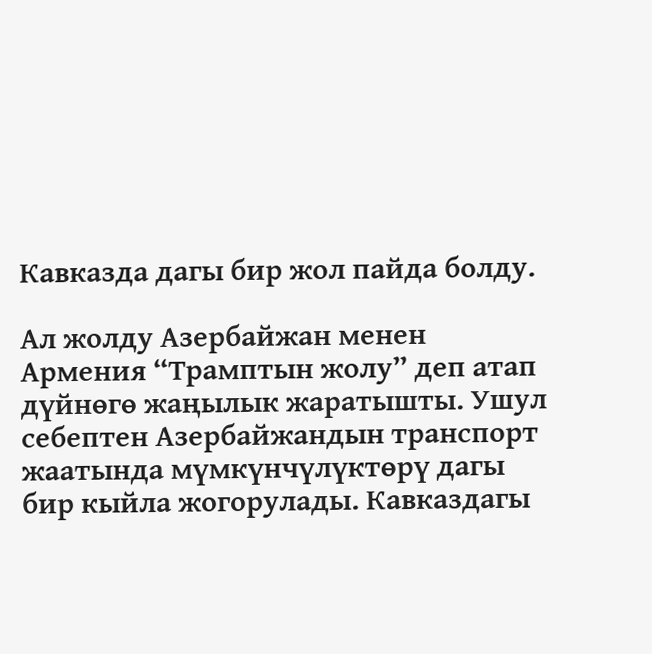Кавказда дагы бир жол пайда болду.

Ал жолду Азербайжан менен Армения “Трамптын жолу” деп атап дүйнөгө жаңылык жаратышты. Ушул себептен Азербайжандын транспорт жаатында мүмкүнчүлүктөрү дагы бир кыйла жогорулады. Кавказдагы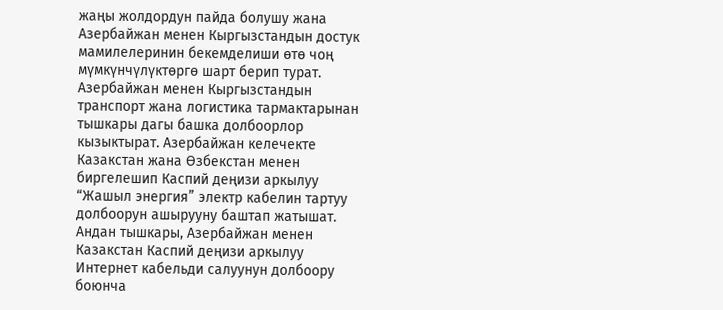жаңы жолдордун пайда болушу жана Азербайжан менен Кыргызстандын достук мамилелеринин бекемделиши өтө чоң мүмкүнчүлүктөргө шарт берип турат. Азербайжан менен Кыргызстандын транспорт жана логистика тармактарынан тышкары дагы башка долбоорлор кызыктырат. Азербайжан келечекте Казакстан жана Өзбекстан менен биргелешип Каспий деңизи аркылуу “Жашыл энергия” электр кабелин тартуу долбоорун ашырууну баштап жатышат. Андан тышкары, Азербайжан менен Казакстан Каспий деңизи аркылуу Интернет кабельди салуунун долбоору боюнча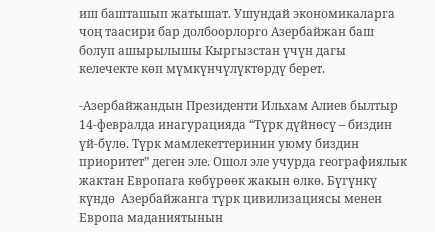иш башташып жатышат. Ушундай экономикаларга чоң таасири бар долбоорлорго Азербайжан баш болуп ашырылышы Кыргызстан үчүн дагы келечекте көп мүмкүнчүлүктөрдү берет.

-Азербайжандын Президенти Ильхам Алиев былтыр 14-февралда инагурацияда “Түрк дүйнөсү – биздин үй-бүлө. Түрк мамлекеттеринин уюму биздин приоритет” деген эле. Ошол эле учурда географиялык жактан Европага көбүрөөк жакын өлкө. Бүгүнкү күндө  Азербайжанга түрк цивилизациясы менен Европа маданиятынын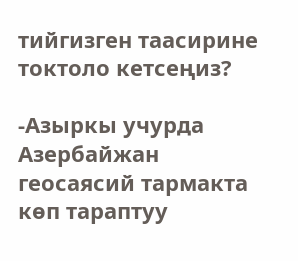тийгизген таасирине токтоло кетсеңиз?

-Азыркы учурда Азербайжан геосаясий тармакта көп тараптуу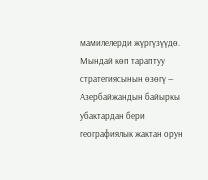мамилелерди жүргүзүүдө. Мындай көп тараптуу стратегиясынын өзөгү — Азербайжандын байыркы убактардан бери географиялык жактан орун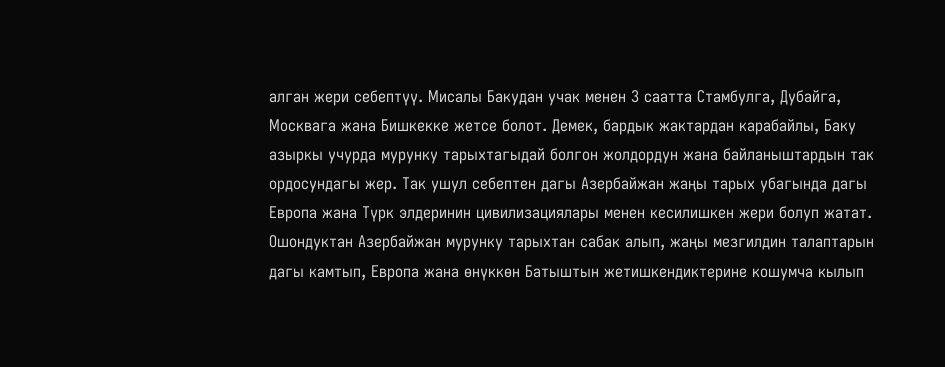алган жери себептүү. Мисалы Бакудан учак менен 3 саатта Стамбулга, Дубайга, Москвага жана Бишкекке жетсе болот. Демек, бардык жактардан карабайлы, Баку азыркы учурда мурунку тарыхтагыдай болгон жолдордун жана байланыштардын так ордосундагы жер. Так ушул себептен дагы Азербайжан жаңы тарых убагында дагы Европа жана Түрк элдеринин цивилизациялары менен кесилишкен жери болуп жатат. Ошондуктан Азербайжан мурунку тарыхтан сабак алып, жаңы мезгилдин талаптарын дагы камтып, Европа жана өнүккөн Батыштын жетишкендиктерине кошумча кылып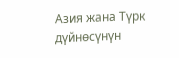Азия жана Түрк дүйнөсүнүн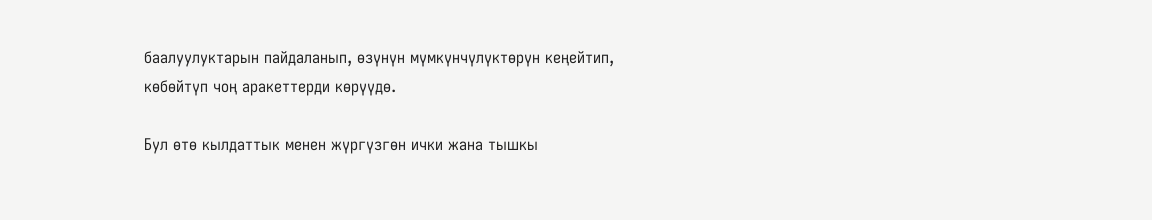баалуулуктарын пайдаланып, өзүнүн мүмкүнчүлүктөрүн кеңейтип, көбөйтүп чоң аракеттерди көрүүдө.

Бул өтө кылдаттык менен жүргүзгөн ички жана тышкы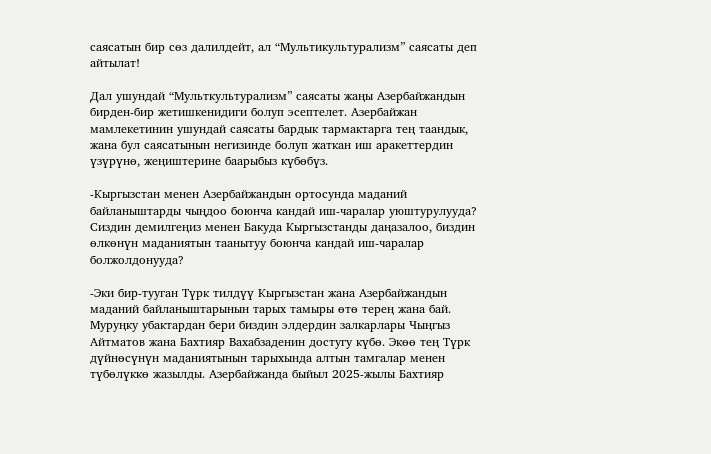саясатын бир сөз далилдейт, ал “Мультикультурализм” саясаты деп айтылат!

Дал ушундай “Мульткультурализм” саясаты жаңы Азербайжандын бирден-бир жетишкенидиги болуп эсептелет. Азербайжан мамлекетинин ушундай саясаты бардык тармактарга тең таандык, жана бул саясатынын негизинде болуп жаткан иш аракеттердин үзүрүнө, жеңиштерине баарыбыз күбөбүз.

-Кыргызстан менен Азербайжандын ортосунда маданий байланыштарды чыңдоо боюнча кандай иш-чаралар уюштурулууда? Сиздин демилгеңиз менен Бакуда Кыргызстанды даңазалоо, биздин өлкөнүн маданиятын таанытуу боюнча кандай иш-чаралар болжолдонууда?

-Эки бир-тууган Түрк тилдүү Кыргызстан жана Азербайжандын маданий байланыштарынын тарых тамыры өтө терең жана бай. Муруңку убактардан бери биздин элдердин залкарлары Чыңгыз Айтматов жана Бахтияр Вахабзаденин достугу күбө. Экөө тең Түрк дүйнөсүнүн маданиятынын тарыхында алтын тамгалар менен түбөлүккө жазылды. Азербайжанда быйыл 2025-жылы Бахтияр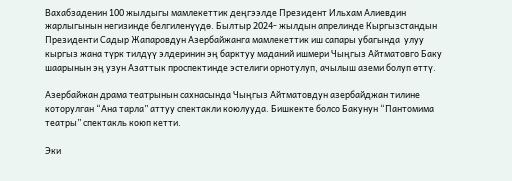Вахабзаденин 100 жылдыгы мамлекеттик деңгээлде Президент Ильхам Алиевдин жарлыгынын негизинде белгиленүүдө. Былтыр 2024- жылдын апрелинде Кыргызстандын Президенти Садыр Жапаровдун Азербайжанга мамлекеттик иш сапары убагында  улуу кыргыз жана түрк тилдүү элдеринин эң барктуу маданий ишмери Чыңгыз Айтматовго Баку шаарынын эң узун Азаттык проспектинде эстелиги орнотулуп, ачылыш аземи болуп өттү.

Азербайжан драма театрынын сахнасында Чыңгыз Айтматовдун азербайджан тилине которулган “Ана тарла” аттуу спектакли коюлууда. Бишкекте болсо Бакунун “Пантомима театры” спектакль коюп кетти.

Эки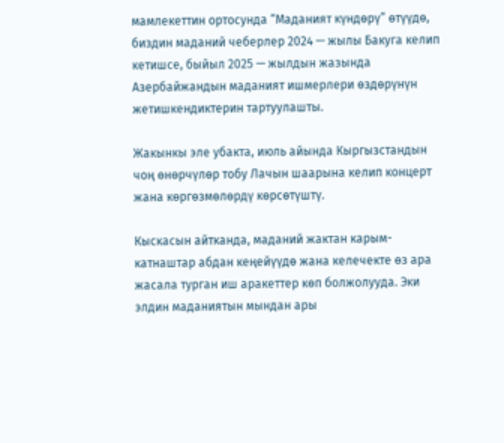мамлекеттин ортосунда “Маданият күндөрү” өтүүдө, биздин маданий чеберлер 2024 — жылы Бакуга келип кетишсе, быйыл 2025 — жылдын жазында Азербайжандын маданият ишмерлери өздөрүнүн жетишкендиктерин тартуулашты.

Жакынкы эле убакта, июль айында Кыргызстандын чоң өнөрчүлөр тобу Лачын шаарына келип концерт жана көргөзмөлөрдү көрсөтүштү.

Кыскасын айтканда, маданий жактан карым-катнаштар абдан кеңейүүдө жана келечекте өз ара жасала турган иш аракеттер көп болжолууда. Эки элдин маданиятын мындан ары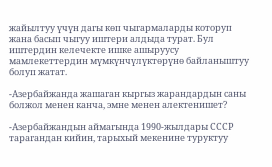жайылтуу үчүн дагы көп чыгармаларды которуп жана басып чыгуу иштери алдыда турат. Бул иштердин келечекте ишке ашыруусу мамлекеттердин мүмкүнчүлүктөрүнө байланыштуу болуп жатат.

-Азербайжанда жашаган кыргыз жарандардын саны болжол менен канча, эмне менен алектенишет?

-Азербайжандын аймагында 1990-жылдары СССР тарагандан кийин, тарыхый мекенине туруктуу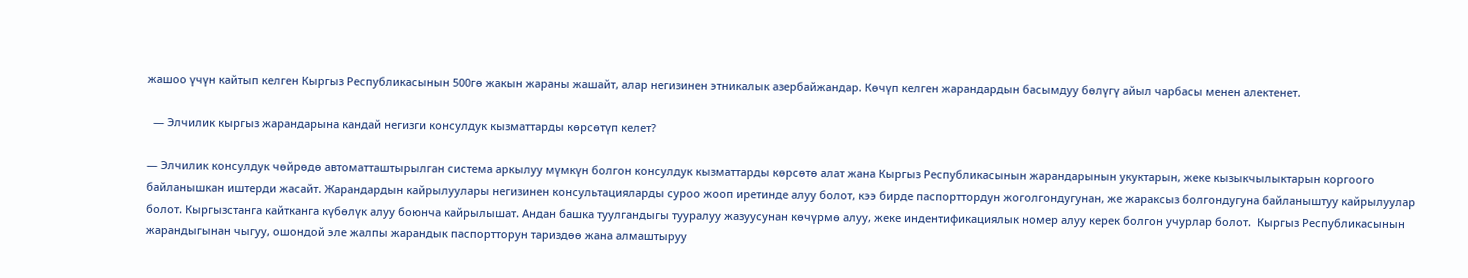жашоо үчүн кайтып келген Кыргыз Республикасынын 500гө жакын жараны жашайт, алар негизинен этникалык азербайжандар. Көчүп келген жарандардын басымдуу бөлүгү айыл чарбасы менен алектенет.

  — Элчилик кыргыз жарандарына кандай негизги консулдук кызматтарды көрсөтүп келет?

— Элчилик консулдук чөйрөдө автоматташтырылган система аркылуу мүмкүн болгон консулдук кызматтарды көрсөтө алат жана Кыргыз Республикасынын жарандарынын укуктарын, жеке кызыкчылыктарын коргоого байланышкан иштерди жасайт. Жарандардын кайрылуулары негизинен консультацияларды суроо жооп иретинде алуу болот, кээ бирде паспорттордун жоголгондугунан, же жараксыз болгондугуна байланыштуу кайрылуулар болот. Кыргызстанга кайтканга күбөлүк алуу боюнча кайрылышат. Андан башка туулгандыгы тууралуу жазуусунан көчүрмө алуу, жеке индентификациялык номер алуу керек болгон учурлар болот.  Кыргыз Республикасынын жарандыгынан чыгуу, ошондой эле жалпы жарандык паспортторун тариздөө жана алмаштыруу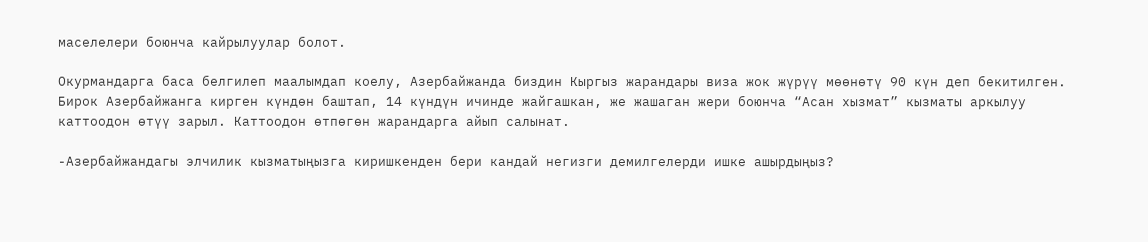маселелери боюнча кайрылуулар болот.

Окурмандарга баса белгилеп маалымдап коелу, Азербайжанда биздин Кыргыз жарандары виза жок жүрүү мөөнөтү 90 күн деп бекитилген. Бирок Азербайжанга кирген күндөн баштап, 14 күндүн ичинде жайгашкан, же жашаган жери боюнча “Асан хызмат” кызматы аркылуу каттоодон өтүү зарыл. Каттоодон өтпөгөн жарандарга айып салынат.

-Азербайжандагы элчилик кызматыңызга киришкенден бери кандай негизги демилгелерди ишке ашырдыңыз?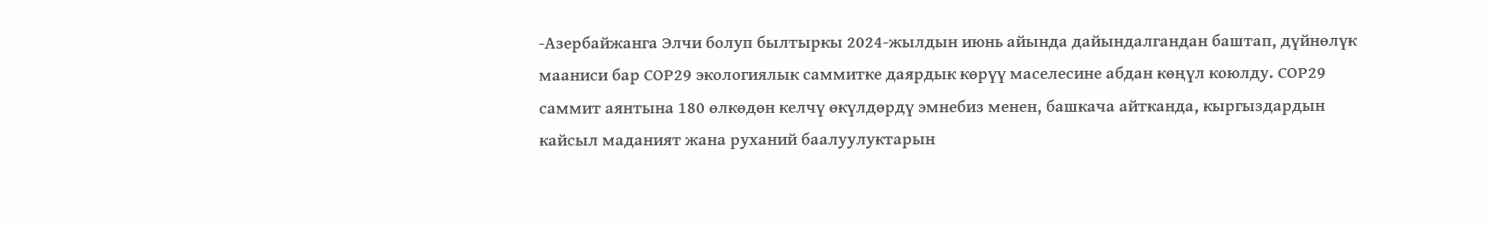-Азербайжанга Элчи болуп былтыркы 2024-жылдын июнь айында дайындалгандан баштап, дүйнөлүк мааниси бар СОР29 экологиялык саммитке даярдык көрүү маселесине абдан көңүл коюлду. СОР29 саммит аянтына 180 өлкөдөн келчү өкүлдөрдү эмнебиз менен, башкача айтканда, кыргыздардын кайсыл маданият жана руханий баалуулуктарын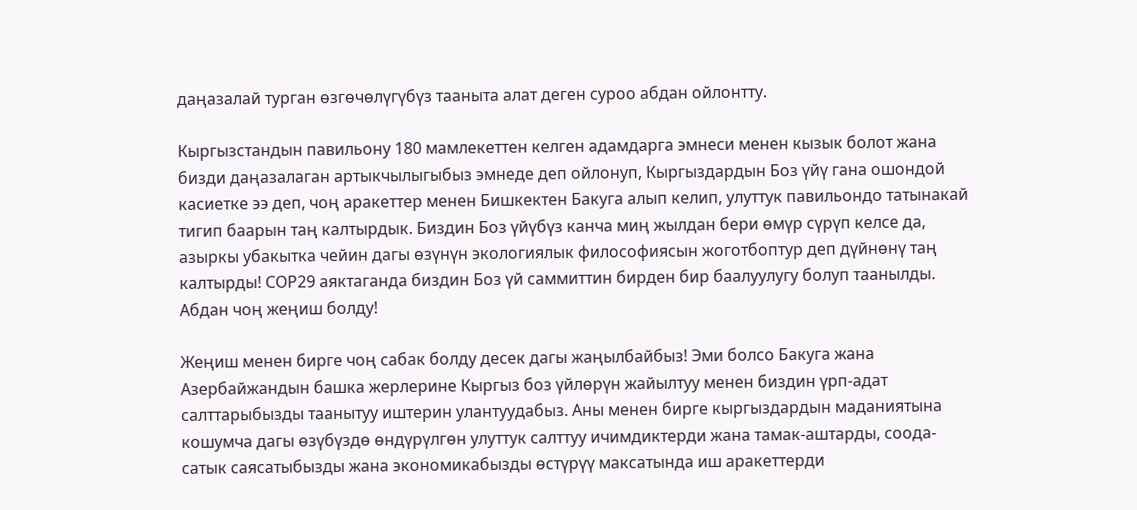даңазалай турган өзгөчөлүгүбүз тааныта алат деген суроо абдан ойлонтту.

Кыргызстандын павильону 180 мамлекеттен келген адамдарга эмнеси менен кызык болот жана бизди даңазалаган артыкчылыгыбыз эмнеде деп ойлонуп, Кыргыздардын Боз үйү гана ошондой касиетке ээ деп, чоң аракеттер менен Бишкектен Бакуга алып келип, улуттук павильондо татынакай тигип баарын таң калтырдык. Биздин Боз үйүбүз канча миң жылдан бери өмүр сүрүп келсе да, азыркы убакытка чейин дагы өзүнүн экологиялык философиясын жоготбоптур деп дүйнөнү таң калтырды! СОР29 аяктаганда биздин Боз үй саммиттин бирден бир баалуулугу болуп таанылды. Абдан чоң жеңиш болду!

Жеңиш менен бирге чоң сабак болду десек дагы жаңылбайбыз! Эми болсо Бакуга жана Азербайжандын башка жерлерине Кыргыз боз үйлөрүн жайылтуу менен биздин үрп-адат салттарыбызды таанытуу иштерин улантуудабыз. Аны менен бирге кыргыздардын маданиятына кошумча дагы өзүбүздө өндүрүлгөн улуттук салттуу ичимдиктерди жана тамак-аштарды, соода-сатык саясатыбызды жана экономикабызды өстүрүү максатында иш аракеттерди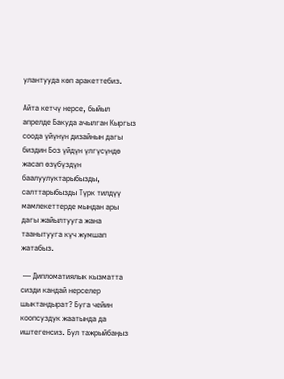улантууда көп аракеттебиз.

Айта кетчү нерсе, быйыл апрелде Бакуда ачылган Кыргыз соода үйүнүн дизайнын дагы биздин Боз үйдүн үлгүсүндө жасап өзүбүздүн баалуулуктарыбызды, салттарыбызды Түрк тилдүү мамлекеттерде мындан ары дагы жайылтууга жана таанытууга күч жумшап жатабыз.

 — Дипломатиялык кызматта сизди кандай нерселер шыктандырат? Буга чейин коопсуздук жаатында да иштегенсиз. Бул тажрыйбаңыз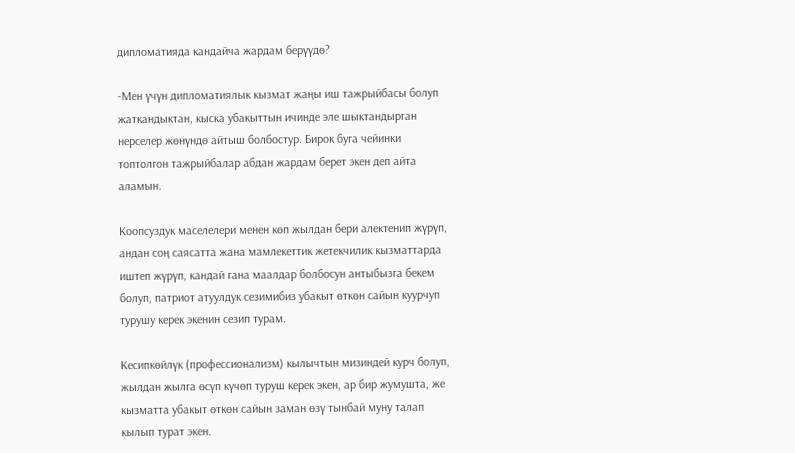дипломатияда кандайча жардам берүүдө?

-Мен үчүн дипломатиялык кызмат жаңы иш тажрыйбасы болуп жаткандыктан, кыска убакыттын ичинде эле шыктандырган нерселер жөнүндө айтыш болбостур. Бирок буга чейинки топтолгон тажрыйбалар абдан жардам берет экен деп айта аламын.

Коопсуздук маселелери менен көп жылдан бери алектенип жүрүп, андан соң саясатта жана мамлекеттик жетекчилик кызматтарда иштеп жүрүп, кандай гана маалдар болбосун антыбызга бекем болуп, патриот атуулдук сезимибиз убакыт өткөн сайын куурчуп турушу керек экенин сезип турам.

Кесипкөйлүк (профессионализм) кылычтын мизиндей курч болуп, жылдан жылга өсүп күчөп туруш керек экен, ар бир жумушта, же кызматта убакыт өткөн сайын заман өзү тынбай муну талап кылып турат экен.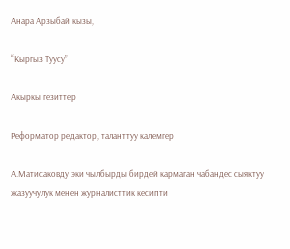Анара Арзыбай кызы,

“Кыргыз Туусу”

Акыркы гезиттер

Реформатор редактор, таланттуу калемгер

А.Матисаковду эки чылбырды бирдей кармаган чабандес сыяктуу жазуучулук менен журналисттик кесипти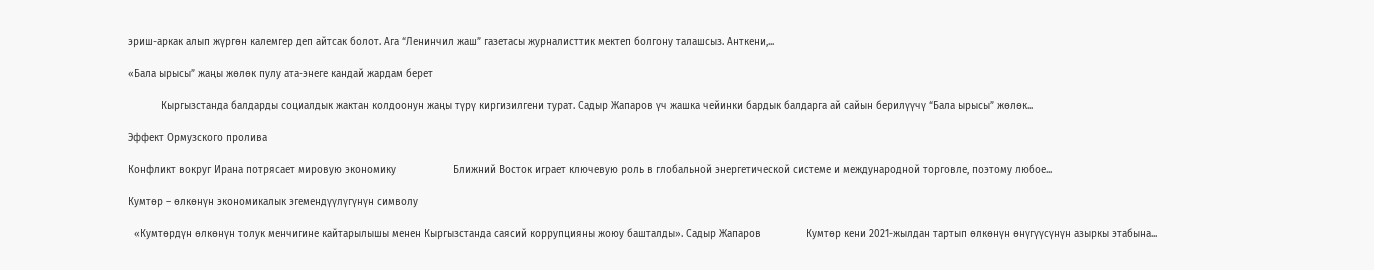эриш-аркак алып жүргөн калемгер деп айтсак болот. Ага “Ленинчил жаш” газетасы журналисттик мектеп болгону талашсыз. Анткени,...

«Бала ырысы” жаңы жөлөк пулу ата-энеге кандай жардам берет

           Кыргызстанда балдарды социалдык жактан колдоонун жаңы түрү киргизилгени турат. Садыр Жапаров үч жашка чейинки бардык балдарга ай сайын берилүүчү “Бала ырысы” жөлөк...

Эффект Ормузского пролива

Конфликт вокруг Ирана потрясает мировую экономику                   Ближний Восток играет ключевую роль в глобальной энергетической системе и международной торговле, поэтому любое...

Кумтөр – өлкөнүн экономикалык эгемендүүлүгүнүн символу

  «Кумтөрдүн өлкөнүн толук менчигине кайтарылышы менен Кыргызстанда саясий коррупцияны жоюу башталды». Садыр Жапаров               Кумтөр кени 2021-жылдан тартып өлкөнүн өнүгүүсүнүн азыркы этабына...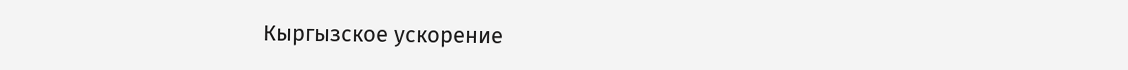Кыргызское ускорение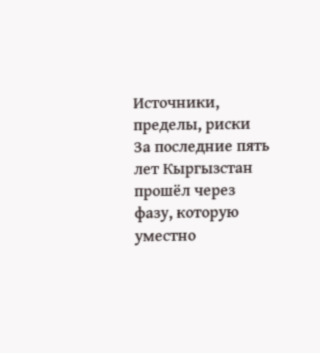Источники, пределы, риски        За последние пять лет Кыргызстан прошёл через фазу, которую уместно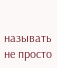называть не просто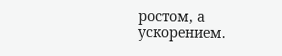ростом, а ускорением.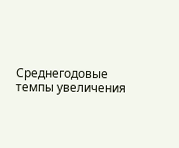Среднегодовые темпы увеличения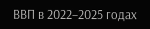ВВП в 2022–2025 годах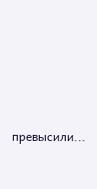превысили...